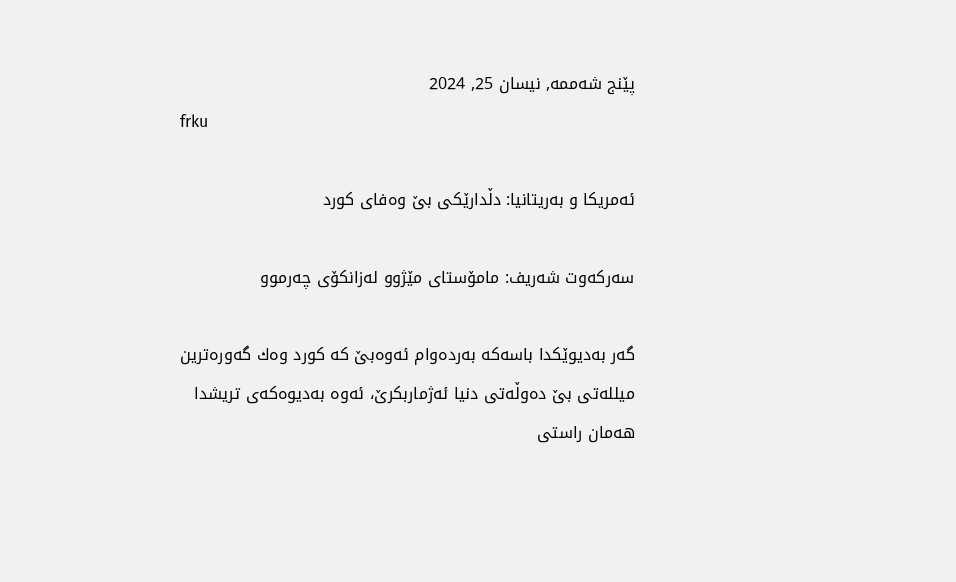پێنج شه‌ممه‌, نیسان 25, 2024
frku

ئەمریکا و بەریتانیا: دڵدارێکی بێ وەفای کورد

سەرکەوت شەریف: مامۆستای مێژوو لەزانکۆی چەرموو

گه‌ر به‌دیوێكدا باسه‌كه‌ به‌رده‌وام ئه‌وه‌بێ کە كورد وه‌ك گه‌وره‌ترین میلله‌تی بێ ده‌وڵه‌تی دنیا ئه‌ژماربكرێ، ئه‌وه‌ به‌دیوه‌كه‌ی تریشدا هه‌مان راستی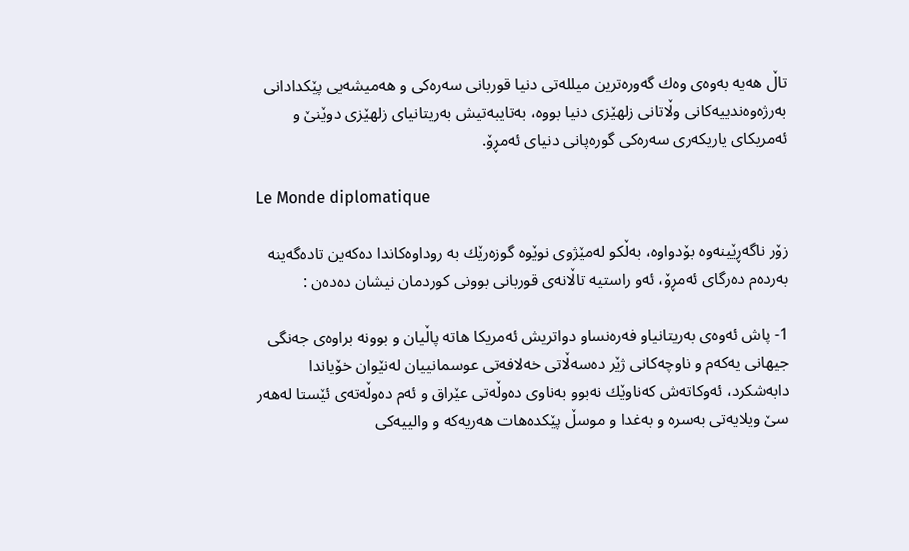تاڵ هه‌یه‌ به‌وه‌ی وه‌ك گه‌وره‌ترین میلله‌تی دنیا قوربانی سه‌ره‌كی و هه‌میشه‌یی پێكدادانی به‌رژه‌وه‌ندییه‌كانی وڵاتانی زلهێزی دنیا بووه،‌ به‌تایبه‌تیش به‌ریتانیای زلهێزی دوێنێ و ئه‌مریكای یاریكه‌ری سه‌ره‌كی گوره‌پانی دنیای ئه‌مڕۆ.

Le Monde diplomatique

زۆر نا‌گه‌ڕێینه‌وه‌ بۆدواوه‌، بەڵکو له‌مێژوی نوێوه‌ گوزه‌رێك به ‌روداوه‌كاندا دەكه‌ین تاده‌گه‌ینه‌ به‌رده‌م ده‌رگای ئه‌مڕۆ، ئەو راستیه‌ تاڵانه‌ی قوربانی بوونی كوردمان نیشان ده‌دەن :

1- پاش ئه‌وه‌ی به‌ریتانیاو فه‌ره‌نساو دواتریش ئه‌مریكا هاته‌ پاڵیان و بوونه‌ براوەی جه‌نگی جیهانی یه‌كه‌م و ناوچه‌كانی ژێر ده‌سه‌ڵاتی خه‌لافه‌تی عوسمانییان له‌نێوان خۆیاندا دابه‌شكرد، ئه‌وكاته‌ش كه‌ناوێك نه‌بوو به‌ناوی ده‌وڵه‌تی عێراق و ئه‌م ده‌وڵه‌ته‌ی ئێستا له‌هه‌ر سێ ویلایه‌تی به‌سره‌ و به‌غدا و موسڵ پێكده‌هات هه‌ریه‌كه ‌و والییه‌كی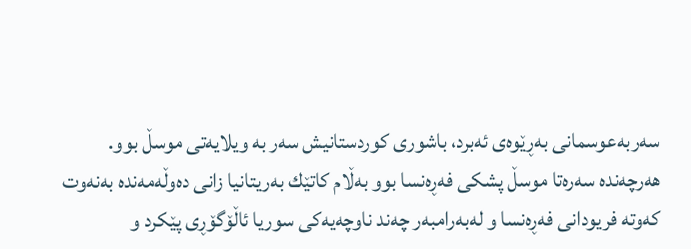سه‌ربه‌عوسمانی به‌ڕێوه‌ی ئه‌برد، باشوری كوردستانیش سه‌ر به‌ ویلایه‌تی موسڵ بوو. هه‌رچه‌نده‌ سه‌ره‌تا موسڵ پشكی فه‌ڕه‌نسا بوو به‌ڵام كاتێك به‌ریتانیا زانی ده‌وڵه‌مه‌نده‌ به‌نه‌وت كه‌وته‌ فریودانی فه‌ڕه‌نسا و له‌به‌رامبه‌ر چه‌ند ناوچه‌یه‌كی سوریا ئاڵۆگۆڕی پێكرد و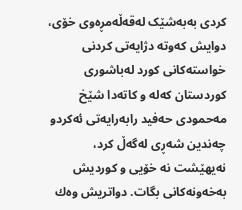کردی بەبەشێک لەقەڵەمڕەوی خۆی، دوایش كه‌وته‌ دژایه‌تی كردنی خواستەکانی كورد لەباشوری کوردستان کەلە و کاتەدا شێخ مه‌حمودی حەفید رابه‌رایه‌تی ئه‌كردو چه‌ندین شه‌ڕی له‌گه‌ڵ كرد، نه‌یهێشت نە خۆیی و كوردیش به‌خه‌ونه‌كانی بگات. دواتریش وه‌ك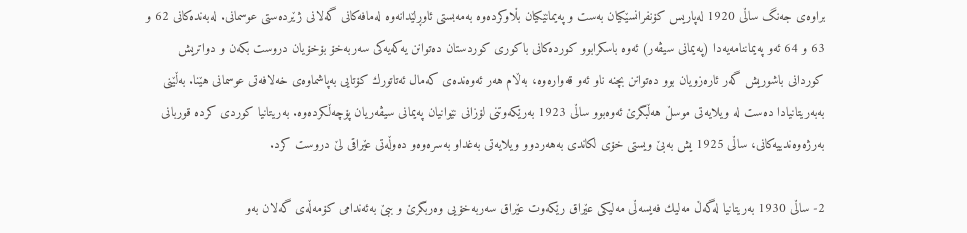براوه‌ی جه‌نگ ساڵی 1920 له‌پاریس كۆنفرانسێكیان به‌ست و په‌یمانێكیان بڵاوكرده‌وه‌ به‌مه‌بستی ئاوڕلێدانه‌وه‌ له‌مافەکانی گه‌لانی ژێرده‌ستی عوسمانی. له‌به‌نده‌كانی 62 و 63 و 64 ئه‌و په‌یماننامه‌یه‌دا (پەیمانی سیڤەر) ئه‌وه‌ باسكرابوو كورده‌كانی باکوری كوردستان ده‌توانن یه‌كه‌یه‌كی سه‌ربه‌خۆ بۆخۆیان دروست بكه‌ن و دواتریش كوردانی باشوریش گه‌ر ئاره‌زویان بوو دەتوانن بچنه‌ ناو ئه‌و قه‌واره‌وه‌، به‌ڵام هه‌ر ئه‌وه‌نده‌ی كه‌مال ئه‌تاتورك كۆتایی به‌پاشماوه‌ی خه‌لافه‌تی عوسمانی هێنا. به‌ڵێنی به‌به‌ریتانیادا ده‌ست له‌ ویلایه‌تی موسڵ هه‌ڵبگرێ ئه‌وه‌بوو ساڵی 1923 به‌رێكه‌وتنی لۆزانی نێوانیان په‌یمانی سیڤه‌ریان پۆچه‌ڵكرده‌وه‌. به‌ریتانیا كوردی كرده‌ قوربانی به‌رژه‌وه‌ندییه‌كانی، ساڵی 1925 یش به‌بێ ویستی خۆی لكاندی به‌هه‌ردوو ویلایه‌تی به‌غداو به‌سره‌وه‌و ده‌وڵه‌تی عێراقی لێ دروست كرد.

2- ساڵی 1930 بەریتانیا له‌گه‌ڵ مه‌لیك فه‌یسه‌ڵی مه‌لیكی عێراق رێكه‌وت عێراق سه‌ربه‌خۆیی وه‌ربگرێ و ببێ بەئەندامی کۆمەڵەی گەلان به‌و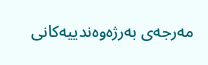مه‌رجه‌ی به‌رژه‌وه‌ندییه‌كانی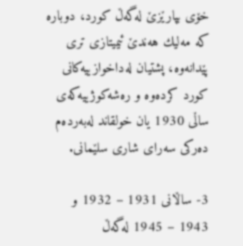خۆی بپارێزێ له‌گه‌ڵ كورد، دوباره‌ كە ‌مه‌لیك هه‌ندێ ئیمیتازی تری پێدانه‌وه،‌ پشتیان له‌داخوازییه‌كانی كورد كرده‌وه‌ و ره‌شه‌كوژییه‌كه‌ی ساڵی 1930 یان خولقاند لەبەردەم دەرکی سەرای شاری سلێمانی.

3- ساڵانی 1931 – 1932 و 1943 – 1945 له‌گه‌ڵ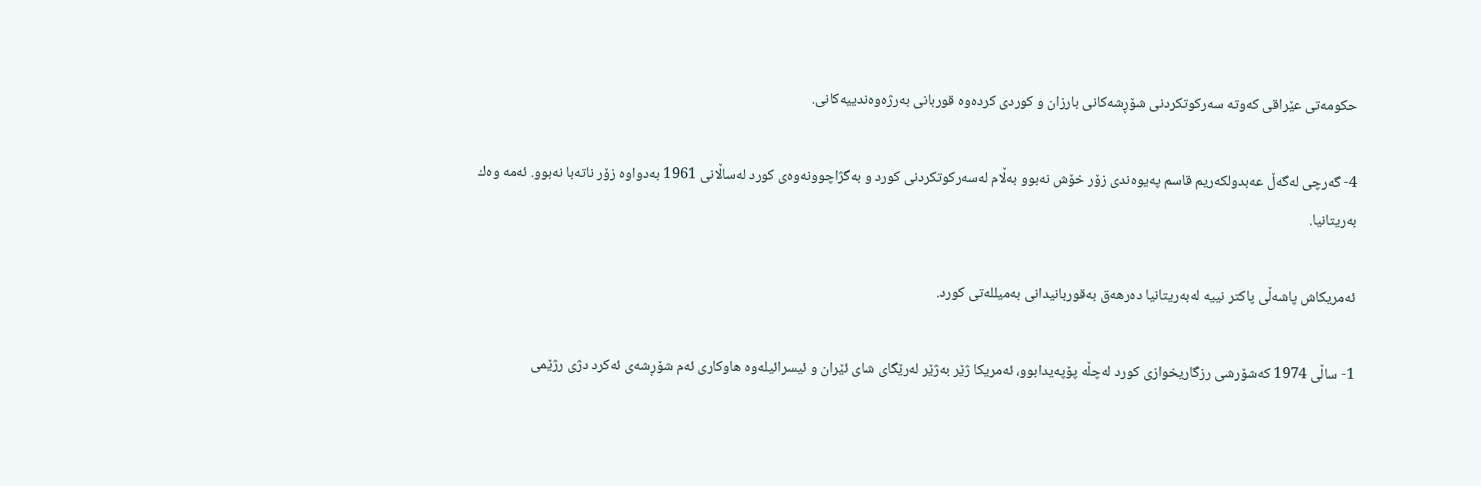حكومه‌تی عێراقی كه‌وته‌ سه‌ركوتكردنی شۆڕشه‌كانی بارزان و كوردی كرده‌وه‌ قوربانی به‌رژه‌وه‌ندییه‌كانی.

4- گه‌رچی له‌گه‌ڵ عه‌بدولكه‌ریم قاسم په‌یوه‌ندی زۆر خۆش نه‌بوو به‌ڵام له‌سه‌ركوتكردنی كورد و به‌گژاچوونه‌وه‌ی كورد له‌ساڵانی 1961 به‌دواوه‌ زۆر ناته‌با نه‌بوو. ئه‌مه‌ وه‌ك به‌ریتانیا.

ئه‌مریكاش پاشه‌ڵی پاكتر نییه‌ له‌به‌ریتانیا ده‌رهه‌ق به‌قوربانیدانی به‌میلله‌تی كورد.

1- ساڵی 1974 كه‌شۆرشی رزگاریخوازی كورد له‌چڵه‌ پۆپه‌یدابوو، ئەمریکا ژێر به‌ژێر له‌رێگای شای ئێران و ئیسرائیله‌وه‌ هاوكاری ئه‌م شۆڕشه‌ی ئه‌كرد دژی رژێمی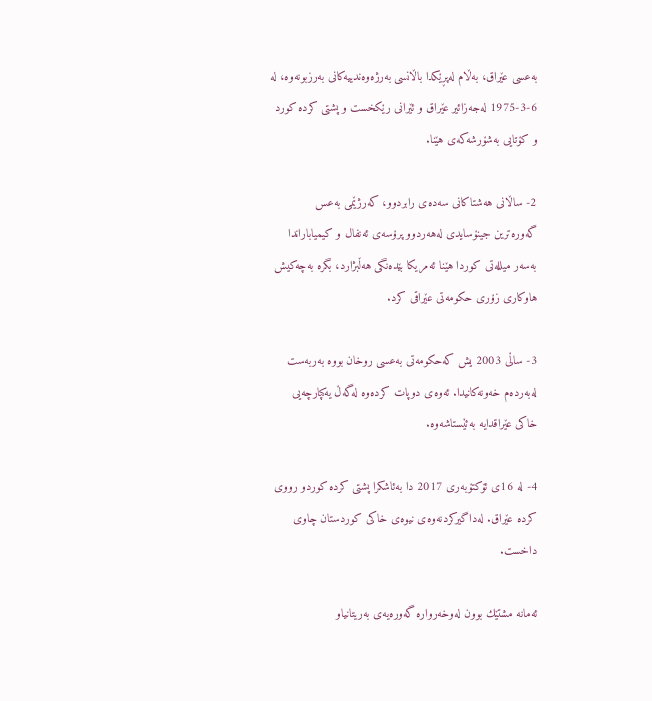به‌عسی عێراق، به‌ڵام له‌پڕێكدا باڵانسی به‌رژه‌وه‌ندییه‌كانی به‌رزبونه‌وه‌، له‌ 6-3-1975 له‌جه‌زائیر عێراق و ئێرانی رێكخست و پشتی كرده‌ كورد و كۆتایی به‌شۆرشه‌كه‌ی هێنا.

2- ساڵانی هه‌شتاكانی سەدەی رابردوو، كه‌رژێمی به‌عس گه‌وره‌ترین جینۆسایدی له‌هه‌ردوو پرۆسه‌ی ئه‌نفال و كیمیاباراندا به‌سه‌ر میلله‌تی كوردا هێنا ئەمریکا بێده‌نگی هه‌ڵبژارد، بگره‌ به‌چه‌كیش هاوكاری زۆری حكومه‌تی عێراقی كرد.

3- ساڵی 2003 یش كه‌حكومه‌تی به‌عسی روخان بووه‌ به‌ربه‌ست له‌به‌رده‌م خه‌ونه‌كانیدا. ئه‌وه‌ی دوپات كرده‌وه‌ له‌گه‌ڵ یه‌كپارچه‌یی خاکی عێراقدایه‌ به‌ئێستاشه‌وه‌.

4- لە 16ی ئۆکتۆبەری 2017 دا بەئاشکرا پشتی کردە کوردو رووی کردە عێراق. لەداگیرکردنەوەی نیوەی خاکی کوردستان چاوی داخست.

ئه‌مانه‌ مشتێك بوون له‌وخه‌رواره‌ گه‌وره‌یه‌ی به‌ریتانیاو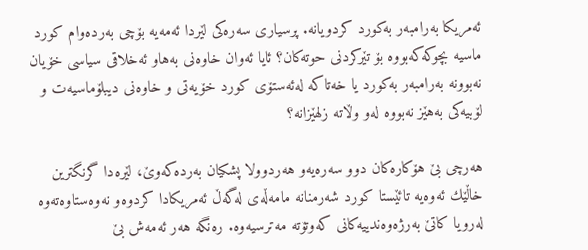ئه‌مریكا به‌رامبه‌ر به‌كورد كردویانه. پرسیاری سه‌ره‌كی لێردا ئه‌مه‌یه‌ بۆچی به‌رده‌وام كورد ماسیه‌ بچوكه‌كه‌بووه‌ بۆ تێركردنی حوته‌كان؟ ئایا ئه‌وان خاوه‌نی به‌هاو ئه‌خلاقی سیاسی خۆیان نه‌بوونه‌ به‌رامبه‌ر به‌كورد یا خه‌تاكه‌ له‌ئه‌ستۆی كورد خۆیه‌تی و خاوه‌نی دیبلۆماسیه‌ت و لۆبیه‌كی به‌هێز نه‌بووه‌ له‌و وڵاته‌ زلهێزانه‌؟

هه‌رچی بێ هۆكاره‌كان دوو سه‌ره‌یه‌و هه‌ردوولا پشكیان به‌رده‌كه‌وێ، لێره‌دا گرنگترین خاڵێك ئه‌وه‌یه‌ تائێستا كورد شه‌رمنانه‌ مامه‌ڵه‌ی له‌گه‌ڵ ئه‌مریكادا كردوه‌و نه‌وه‌ستاوه‌ته‌وه‌ له‌رویا كاتێ به‌رژه‌وه‌ندییه‌كانی كه‌وتۆته‌ مه‌ترسیه‌وه. ره‌نگه‌ هه‌ر ئه‌مه‌ش بێ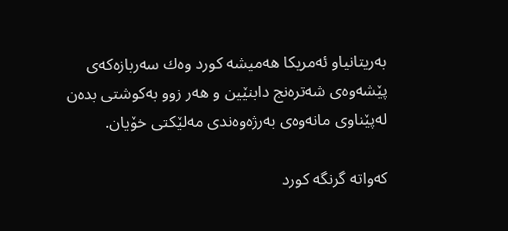به‌ریتانیاو ئه‌مریكا هه‌میشه‌ كورد وه‌ك سه‌ربازه‌كه‌ی پێشه‌وه‌ی شه‌تره‌نج دابنێین و هه‌ر زوو به‌كوشتی بده‌ن له‌پێناوی مانه‌وه‌ی به‌رژه‌وه‌ندی مه‌لێكتی خۆیان.

کەواتە گرنگه‌ كورد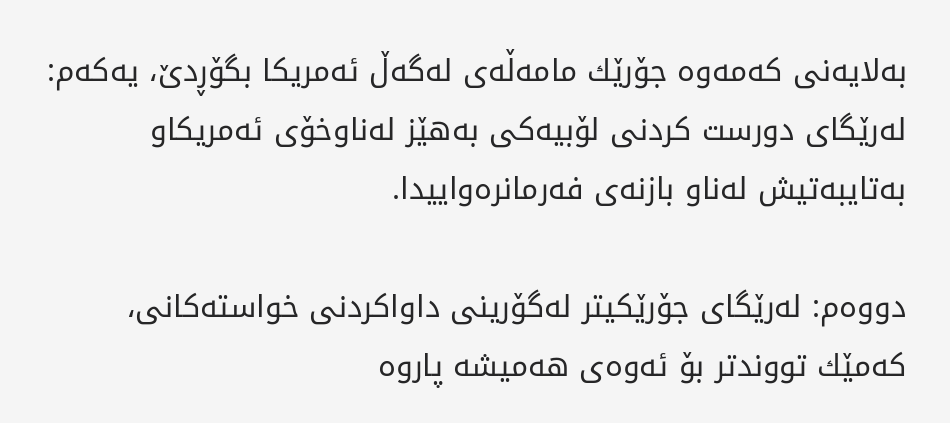به‌لایه‌نی كه‌مه‌وه‌ جۆرێك مامه‌ڵه‌ی له‌گه‌ڵ ئه‌مریكا بگۆڕدێ، یه‌كه‌م: له‌رێگای دورست كردنی لۆبیه‌كی به‌هێز له‌ناوخۆی ئه‌مریكاو به‌تایبه‌تیش له‌ناو بازنه‌ی فه‌رمانره‌واییدا.

دووه‌م: له‌رێگای جۆرێكیتر له‌گۆرینی داواكردنی خواسته‌كانی، كه‌مێك تووندتر‌ بۆ ئه‌وه‌ی هه‌میشه‌ پاروه‌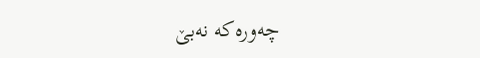چه‌وره‌كه‌ نه‌بێ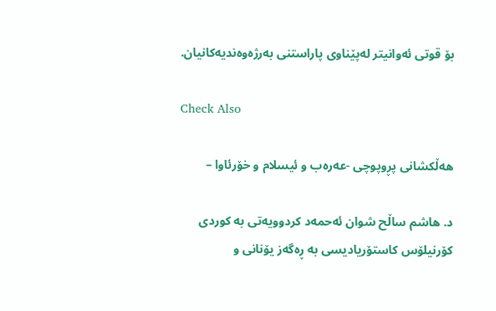بۆ قوتی ئه‌وانیتر له‌پێناوی پاراستنی به‌رژه‌وه‌ندیه‌كانیان.

Check Also

هەڵکشانی پڕوپوچی -عەرەب و ئیسلام و خۆرئاوا –

د. هاشم ساڵح شوان ئەحمەد کردوویەتی بە کوردی كۆرنیلۆس كاستۆریادیسی بە ڕەگەز یۆنانی و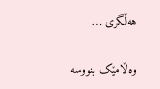هەڵگری …

وەڵامێک بنووسە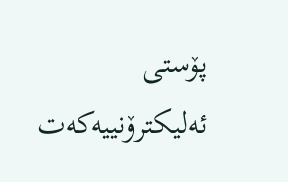پۆستی ئەلیکترۆنییەکەت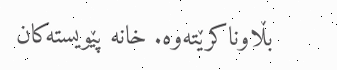بڵاوناکرێتەوە. خانە پێویستەکان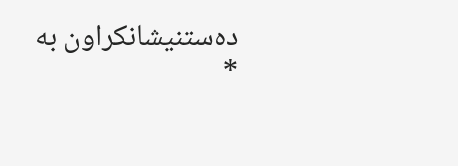دەستنیشانکراون بە *